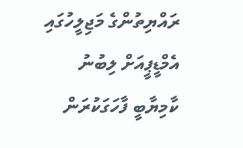ރައްޔިތުންގެ މަޖިލީހުގައި އެމްޑީޕީއަށް ލިބުނު ކާމިޔާބީ ފާހަގަކުރަން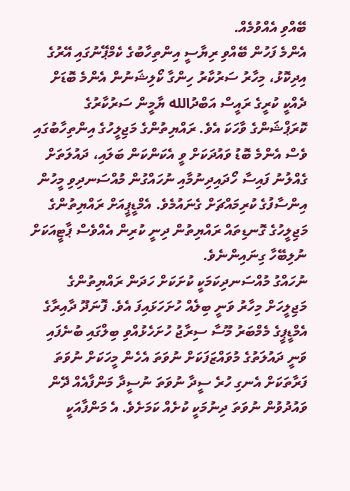ބޭއްވި އެއްވުމެއް.
އެންމެ ފަހުން ބޭއްވި ރިޔާސީ އިންތިހާބުގެ ކެމްޕޭނުގައި އޭރުގެ އިދިކޮޅު، މިހާރު ސަރުކާރު ހިންގާ ކޯލިޝަނުން އެންމެ ބޮޑަށް ދެއްކީ ކުރީގެ ރައީސް އަބްދުالله ޔާމީން ސަރުކާރުގެ ކޮރަޕްޝަންގެ ވާހަކަ އެވެ. ރައްޔިތުންގެ މަޖިލީހުގެ އިންތިހާބުގައި ވެސް އެންމެ ބޮޑު ވައުދަކަށް ވީ އެކަންކަން ބަލައި، ދައުލަތަށް ގެއްލުނު ފައިސާ ހޯދައިދިނުމާއި ނުހައްގުން މުއްސަނދިވި މީހުން އިންސާފުގެ ކުރިމައްޗަށް ގެނައުމެވެ. އެމްޑީޕީއަށް ރައްޔިތުންގެ މަޖިލީހުގެ ގޮނޑިތައް ރައްޔިތުން ދިނީ ކުރިން އެއްވެސް ޕާޓީއަކަށް ނުލިބޭހާ ގިނައިންނެވެ.
ނުހައްގު މުއްސަނދިކަމަކީ ކުށަކަށް ހަދަން ރައްޔިތުންގެ މަޖިލީހަށް މިހާރު ވަނީ ބިލެއް ހުށަހަޅައިފަ އެވެ. ފޮނަދޫ ދާއިރާގެ އެމްޑީޕީގެ މެމްބަރު މޫސާ ސިރާޖު ހުށަހެޅުއްވި ބިލްގައި ބުނެފައި ވަނީ ދައުލަތުގެ މުވައްޒަފަކަށް ނުވަތަ އެހެން މީހަކަށް ނުވަތަ ފަރާތަކަށް އެނގި ހުރެ ސީދާ ނުވަތަ ނުސީދާ މަންފާއެއް ދޭން ވައުދުވުން ނުވަތަ ދިނުމަކީ ކުށެއް ކަމަށެވެ. އެ މަންފާއަކީ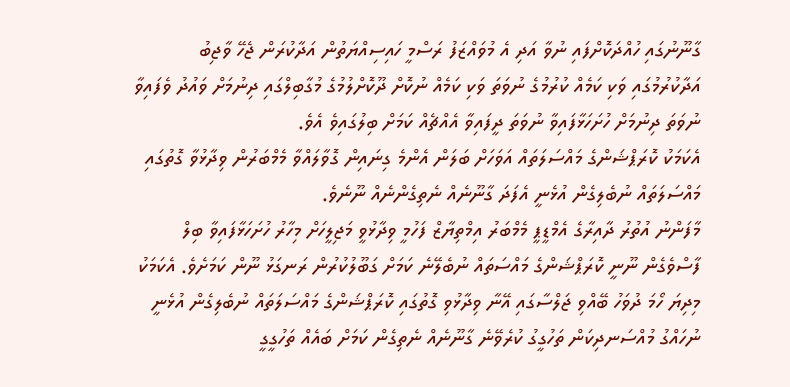ގާނޫނުގައި ހުއްދަކޮށްފައި ނުވާ އަދި އެ މުވައްޒަފު ރަސްމީ ހައިސިއްޔަތުން އަދާކުރަން ޖެހޭ ވާޖިބު އަދާކުރުމުގައި ވަކި ކަމެއް ކުރުމުގެ ނުވަތަ ވަކި ކަމެއް ނުކޮށް ދޫކޮށްލުމުގެ މުގާބިލްގައި ދިނުމަށް ވައުދު ވެފައިވާ ނުވަތަ ދިނުމަށް ހުށަހަޅާފައިވާ ނުވަތަ ދީފައިވާ އެއްޗެއް ކަމަށް ބިލުގައިވެ އެވެ.
އެކަމަކު ކޮރަޕްޝަންގެ މައްސަލަތައް އަވަހަށް ބަލަން އެންމެ ގިނައިން ގޮވާލައްވާ މެމްބަރުން ވިދާޅުވާ ގޮތުގައި މައްސަލަތައް ނުބެލިގެން އުޅެނީ އެފަދަ ގާނޫނެއް ނެތިގެންނެއް ނޫނެވެ.
މާފަންނު އުތުރު ދާއިރާގެ އެމްޑީޕީ މެމްބަރު އިމްތިޔާޒް ފަހުމީ ވިދާޅުވީ މަޖިލީހަށް މިހާރު ހުށަހަޅާފައިވާ ބިލް ފާސްވެގެން ނޫނީ ކޮރަޕްޝަންގެ މައްސަތައް ނުބެލޭނެ ކަމަށް ގަބޫލުކުރުން ރަނގަޅު ނޫން ކަމަށެވެ. އެކަމަކު މިދިޔަ ހޯމަ ދުވަހު ބޭއްވި ޖަލްސާގައި އޭނާ ވިދާޅުވި ގޮތުގައި ކޮރަޕްޝަންގެ މައްސަލަތައް ނުބެލިގެން އުޅެނީ ނުހައްގު މުއްސަނދިކަން ތަހުގީގު ކުރެވޭނެ ގާނޫނެއް ނެތިގެން ކަމަށް ބައެއް ތަހުގީގީ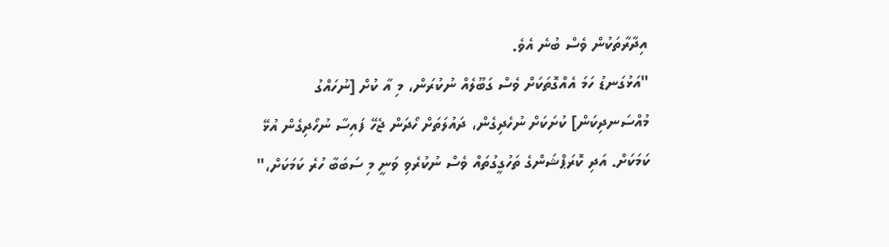އިދާރާތަކުން ވެސް ބުނެ އެވެ.
"އަޅުގަނޑު ހަމަ އެއްގޮތަކަށް ވެސް ގަބޫލެއް ނުކުރަން، މި އާ ކުށް [ނުހައްގު މުއްސަނދިކަން] ކުށަކަށް ނުހެދިގެން، ދައުލަތަށް ހޯދަން ޖެހޭ ފައިސާ ނުހޯދިގެން އުޅޭ ކަމަކަށް. އަދި ކޮރަޕްޝަންގެ ތަހުގީގުތައް ވެސް ނުކުރެވި ވަނީ މި ސަބަބާ ހުރެ ކަމަކަށް،"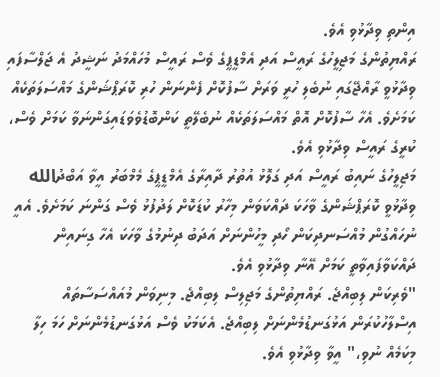އިންތި ވިދާޅުވި އެވެ.
ރައްޔިތުންގެ މަޖިލީހުގެ ރައީސް އަދި އެމްޑީޕީގެ ވެސް ރައީސް މުހައްމަދު ނަޝީދު އެ ޖަލްސާފައި ވިދާޅުވީ ރާއްޖޭގައި ނުބެލި ހުރީ ވަރަށް ސާފުކޮށް ފެންނަން ހުރި ކޮރަޕްޝަންގެ މައްސަލަތަކެއް ކަމަށެވެ. އެހާ ސާފުކޮށް އޮތް މައްސަލަތަކެއް ނުބެލޭތީ ކަންބޮޑުވެވަޑައިގަންނަވާ ކަމަށް ވެސް، ކުރީގެ ރައީސް ވިދާޅުވި އެވެ.
މަޖިލީހުގެ ނައިބު ރައީސް އަދި ގަލޮޅު އުތުރު ދާއިރާގެ އެމްޑީޕީގެ މެމްބަރު އީވާ އަބްދުالله ވިދާޅުވީ ކޮރަޕްޝަންގެ ވާހަކަ ދައްކަވަން މިހާރު ކުޑަކޮށް ލަދުފުޅު ވެސް ގަންނަ ކަމަށެވެ. އެއީ ނުހައްގުން މުއްސަނދިކަން ހޯދި މީހުންނަށް އަދަބު ދިނުމުގެ ވާހަކަ އެހާ ގިނައިން ދައްކަވާފައިވާތީ ކަމަށް އޭނާ ވިދާޅުވި އެވެ.
"ވެރިކަން ލިބިއްޖެ. ރައްޔިތުންގެ މަޖިލިސް ލިބިއްޖެ. މިނިވަން މުއައްސަސާތައް އިސްލާހުކުރަން އަޅުގަނޑުމެންނަށް ލިބިއްޖެ. އެކަމަކު ވެސް އަޅުގަނޑުމެންނަށް ހަމަ ހިލާ މިކަމެއް ނުވި،" އީވާ ވިދާޅުވި އެވެ.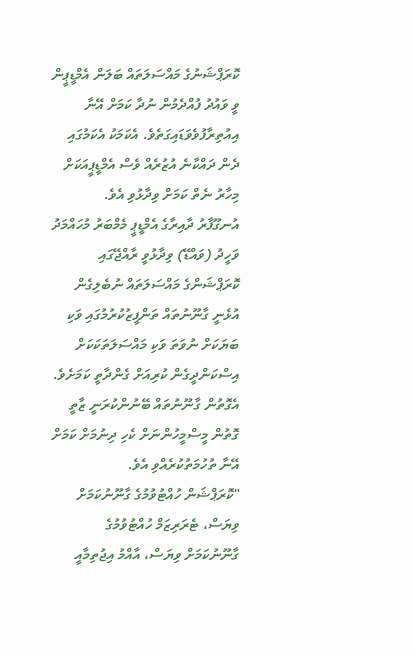ކޮރަޕްޝަނުގެ މައްސަލަތައް ބަލަން އެމްޑީޕީން ވީ ވައުދު ފުއްދެމުން ނުދާ ކަމަށް އޭނާ އިއުތިރާފުވެވަޑައިގަތެވެ. އެކަމަކު އެކަމުގައި ދެން ދައްކާނެ އުޒުރެއް ވެސް އެމްޑީޕީއަކަށް މިހާރު ނެތް ކަމަށް ވިދާޅުވި އެވެ.
އުނގޫފާރު ދާއިރާގެ އެމްޑީޕީ މެމްބަރު މުހައްމަދު ވަހީދު (ވައްޑޭ) ވިދާޅުވީ ރާއްޖޭގައި ކޮރަޕްޝަންގެ މައްސަލަތައް ނުބެލިގެން އުޅެނީ ގާނޫނުތައް ތަންފީޒުކުރުމުގައި ވަކި ބަޔަކަށް ނުވަތަ ވަކި މައްސަލަތަކަކަށް އިސްކަންދީގެން ކުރިއަށް ގެންދާތީ ކަމަށެވެ. އެގޮތުން ގާނޫނުތައް ބޭނުންކުރަނީ ޒާތީ ގޮތުން މީސްމީހުންނަށް ކެހި ދިނުމަށް ކަމަށް އޭނާ ތުހުމަތުކުރެއްވި އެވެ.
"ކޮރަޕްޝަން ހުއްޓުވުމުގެ ގާނޫނުކަމަށް ވިޔަސް، ޓެރަރިޒަމް ހުއްޓުވުމުގެ ގާނޫނުކަމަށް ވިޔަސް، އާއްމު އިޖުތިމާއީ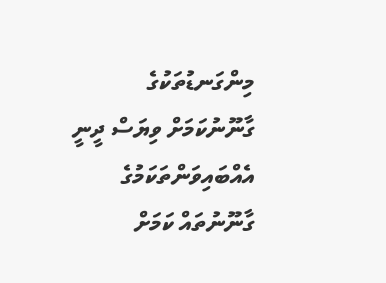މިންގަނޑުތަކުގެ ގާނޫނުކަމަށް ވިޔަސް ދީނީ އެއްބައިވަންތަކަމުގެ ގާނޫނުތައް ކަމަށް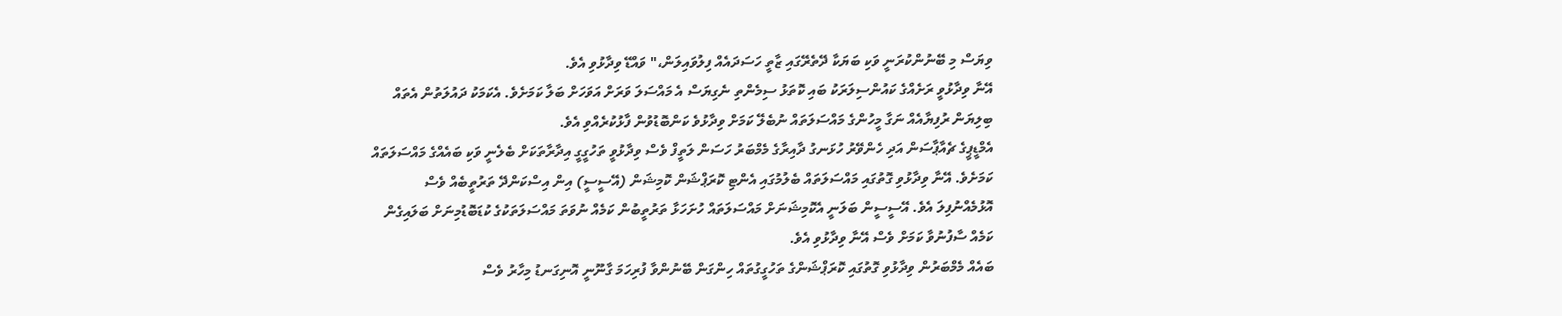ވިޔަސް މި ބޭނުންކުރަނީ ވަކި ބަޔަކާ ދޭތެރޭގައި ޒާތީ ހަސަދައެއް ފިލުވައިލަން،" ވައްޑޭ ވިދާޅުވި އެވެ.
އޭނާ ވިދާޅުވީ ރަށެއްގެ ކައުންސިލަރަކު ބައި ކޮތަޅު ސިމެންތި ނެގިޔަސް އެ މައްސަލަ ވަރަށް އަވަހަށް ބަލާ ކަމަށެވެ. އެކަމަކު ދައުލަތުން އެތައް ބިލިޔަން ރުފިޔާއެއް ނަގާ މީހުންގެ މައްސަލަތައް ނުބެލޭ ކަމަށް ވިދާޅުވެ ކަންބޮޑުވުން ފާޅުކުރެއްވި އެވެ.
އެމްޑީޕީގެ ޗެއާޕާސަން އަދި ހެންވޭރު ހުޅަނގު ދާއިރާގެ މެމްބަރު ހަސަން ލަތީފް ވެސް ވިދާޅުވީ ތަހުގީގީ އިދާރާތަކަށް ބެލެނީ ވަކި ބައެއްގެ މައްސަލަތައް ކަމަށެވެ. އޭނާ ވިދާޅުވި ގޮތުގައި މައްސަލަތައް ބެލުމުގައި އެންޓި ކޮރަޕްޝަން ކޮމިޝަން (އޭސީސީ) އިން އިސްކަންދޭ ތަރުތީބެއް ވެސް އޮޅުމެއްނުފިލަ އެވެ. އޭސީސީން ބަލަނީ އެކޮމިޝަނަށް މައްސަލަތައް ހުށަހަޅާ ތަރުތީބުން ކަމެއް ނުވަތަ މައްސަލަތަކުގެ ކުޑަބޮޑުމިނަށް ބަލައިގެން ކަމެއް ސާފުނުވާ ކަމަށް ވެސް އޭނާ ވިދާޅުވި އެވެ.
ބައެއް މެމްބަރުން ވިދާޅުވި ގޮތުގައި ކޮރަޕްޝަންގެ ތަހުގީގުތައް ހިންގަން ބޭނުންވާ ފުރިހަމަ ގާނޫނީ އޮނިގަނޑު މިހާރު ވެސް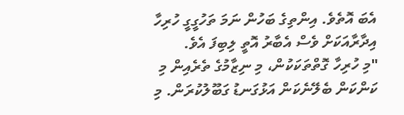އެބަ އޮތެވެ. އިންތިގެ ބަހުން ނަމަ ތަހުގީގީ ހުރިހާ އިދާރާއަކަށް ވެސް އެބާރު އޮތީ ލިބިފަ އެވެ.
"މި ހުރިހާ ގޮތްތަކަކުން، މި ނިޒާމުގެ ތެރެއިން މި ކަންކަން ބެލޭނެކަން އަޅުގަނޑު ގަބޫލުކުރަން. މި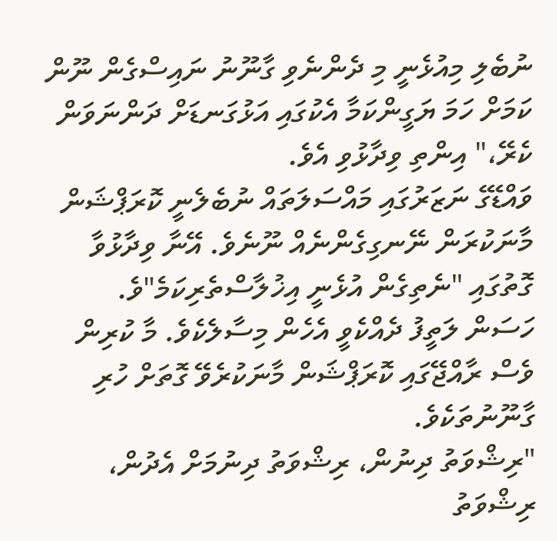ނުބެލި މިއުޅެނީ މި ދެންނެވި ގާނޫނު ނައިސްގެން ނޫން ކަމަށް ހަމަ ޔަގީންކަމާ އެކުގައި އަޅުގަނޑަށް ދަންނަވަން ކެރޭ،" އިންތި ވިދާޅުވި އެވެ.
ވައްޑޭގެ ނަޒަރުގައި މައްސަލަތައް ނުބެލެނީ ކޮރަޕްޝަން މާނަކުރަން ނޭނގިގެންނެއް ނޫނެވެ. އޭނާ ވިދާޅުވާ ގޮތުގައި "ނެތިގެން އުޅެނީ އިޚުލާސްތެރިކަމެ"ވެ.
ހަސަން ލަތީފު ދެއްކެވީ އެހެން މިސާލެކެވެ. މާ ކުރިން ވެސް ރާއްޖޭގައި ކޮރަޕްޝަން މާނަކުރެވޭ ގޮތަށް ހުރި ގާނޫނުތަކެވެ.
"ރިޝްވަތު ދިނުން، ރިޝްވަތު ދިނުމަށް އެދުން، ރިޝްވަތު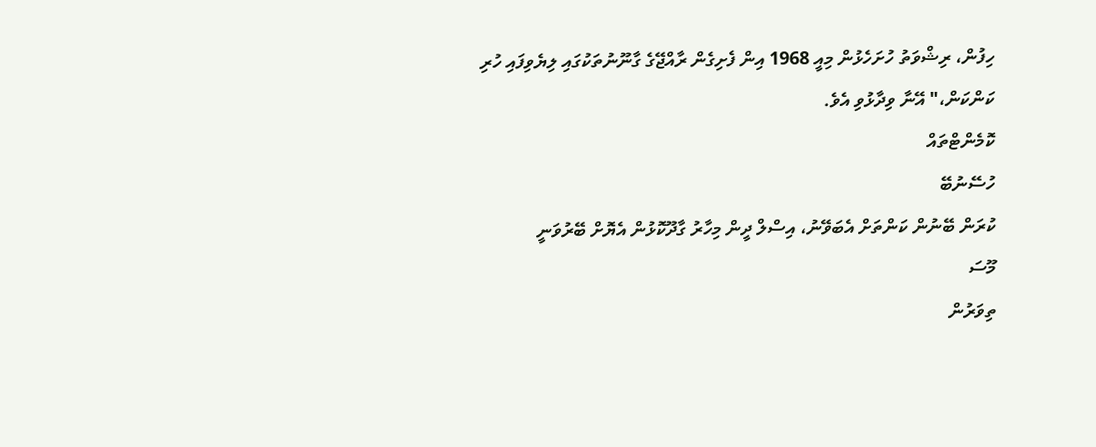ހިފުން، ރިޝްވަތު ހުށަހެޅުން މިއީ 1968 އިން ފެށިގެން ރާއްޖޭގެ ގާނޫނުތަކުގައި ލިޔެވިފައި ހުރި ކަންކަން،" އޭނާ ވިދާޅުވި އެވެ.
ކޮމެންޓްތައް
ހުސޭނުބޭ
ކުރަން ބޭނުން ކަންތަށް އެބަވޭނު، އިސްލް ދީން މިހާރު ގާދޫކޮޅުން އެޔޮށް ބޭރުވަނީ
މޫސަ
ތިވަރުން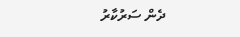ދެން ސަރުކާރު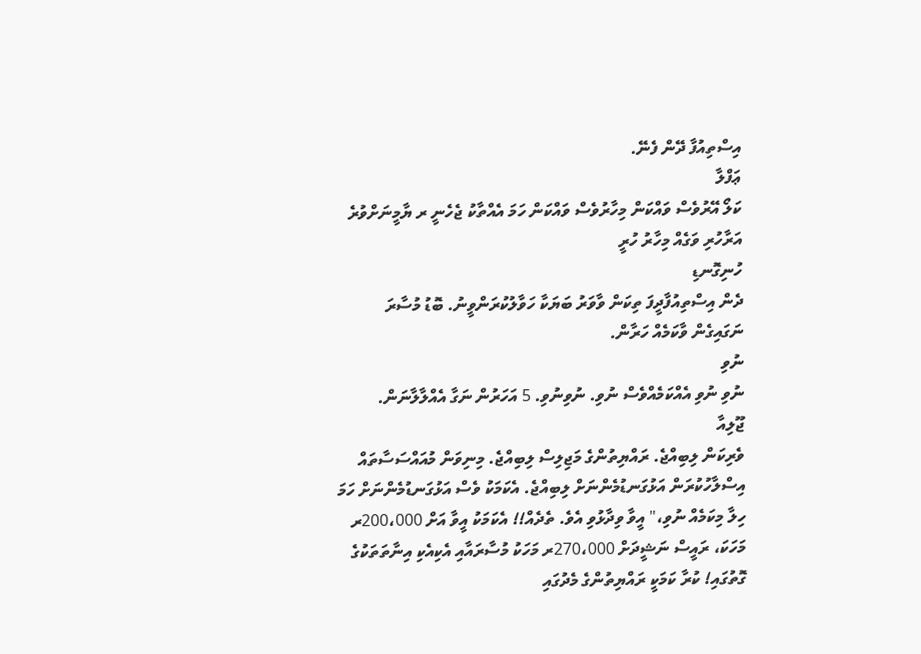އިސްތިއުފާ ދޭން ފެނޭ.
ޢަފްލާ
ކަލޯ އޭރުވެސް ވައްކަން މިހާރުވެސް ވައްކަން ހަމަ އެއްތާކު ޖެހެނީ ރ ޔާމީނަށްވުރެ އަރާހުރި ވަގެއް މިހާރު ހުރީ
ހުނިގޮނޑި
ދެން އިސްތިއުފާދީފަ ތިކަން ވާވަރު ބަޔަކާ ހަވާލުކުރަންވީނު. ބޮޑު މުސާރަ ނަގައިގެން ވާކަމެއް ހަރާން.
ނުވި
ނުވި ނުވި އެއްކަމެއްވެސް ނުވި. ނުވިނުވި. 5 އަހަރުން ނަގާ އެއްލާލާނަން.
ޖޫލިއާ
ވެރިކަން ލިބިއްޖެ. ރައްޔިތުންގެ މަޖިލިސް ލިބިއްޖެ. މިނިވަން މުއައްސަސާތައް އިސްލާހުކުރަން އަޅުގަނޑުމެންނަށް ލިބިއްޖެ. އެކަމަކު ވެސް އަޅުގަނޑުމެންނަށް ހަމަ ހިލާ މިކަމެއް ނުވި،" އީވާ ވިދާޅުވި އެވެ. ތެދެއް!! އެކަމަކު އީވާ އަށް 200،000ރ މަހަކަ، ރައީސް ނަޝީދަށް 270،000ރ މަހަކު މުސާރައާއި އެކިއެކި އިނާތަތަކުގެ ގޮތުގައި! ކުރާ ކަމަކީ ރައްޔިތުންގެ މެދުގައި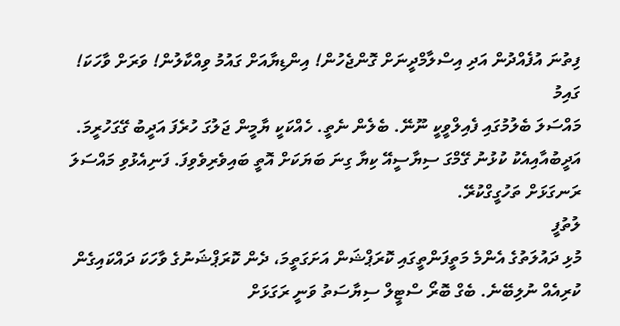ފިތުނަ އުފެއްދުން އަދި އިސްލާމްދީނަށް ގޮންޖެހުން! އިންޑިޔާއަށް ގައުމު ވިއްކާލުން! ވަރަށް ވާހަކަ!
ގައިމު
މައްސަލަ ބެލުމުގައި ފެއިލްވީކީ ނޫނޭ. ބެލެން ނެތީ. ހެއްކަކީ ޔާމީން ޖަލުގަ ހުރެފަ އަދީބު ގޭގަހުރީމަ. އަދީބުއާއިއެކު ކުޅުނު ގޭމްގަ ސިޔާސީއޭ ކިޔާ ގިނަ ބަޔަކަށް އޮތީ ބައިވެރިވެވިފަ. ފަނިއެޅުވި މައްސަލަ ރަނގަޅަށް ތަހުގީގްކުރޭ.
ލުތުފީ
މުޅި ދައުލަތުގެ އެންމެ މަތީފަންތީގައި ކޮރަޕްޝަން އަށަގަތީމަ، ދެން ކޮރަޕްޝަނުގެ ވާހަކަ ދައްކައިގެން ކުރިއެއް ނުލިބޭނެ. ބެގް ބޮރޯ ސްޓީލް ސިޔާސަތު ވަނީ ރަގަޅަށް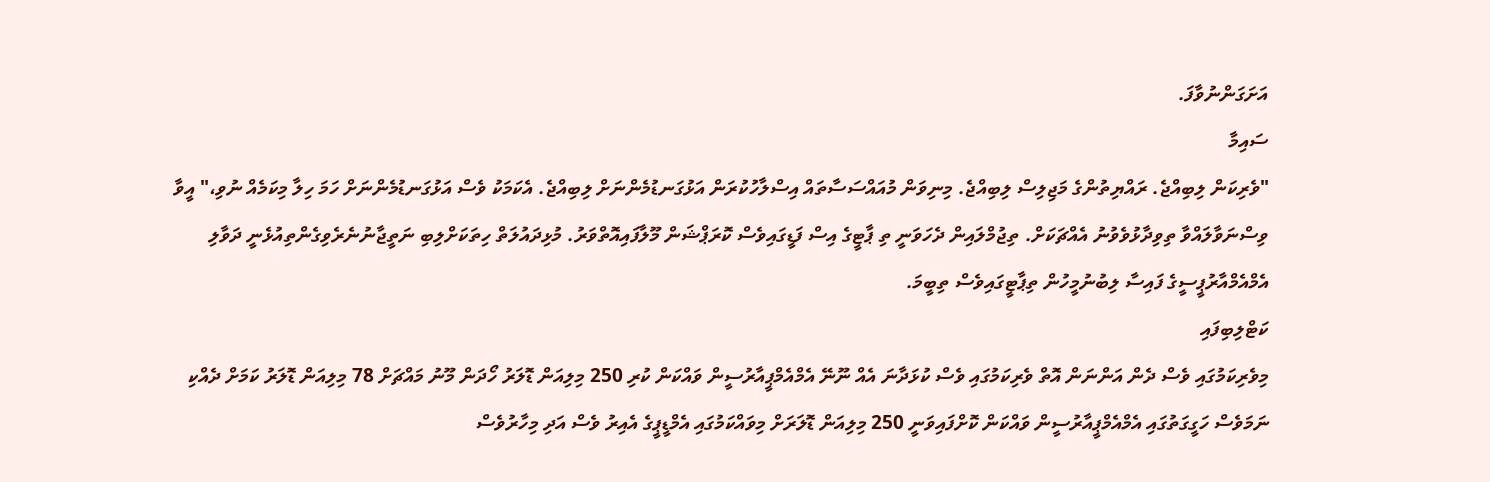އަށަގަންނުވާފަ.
ސައިމާ
"ވެރިކަން ލިބިއްޖެ. ރައްޔިތުންގެ މަޖިލިސް ލިބިއްޖެ. މިނިވަން މުއައްސަސާތައް އިސްލާހުކުރަން އަޅުގަނޑުމެންނަށް ލިބިއްޖެ. އެކަމަކު ވެސް އަޅުގަނޑުމެންނަށް ހަމަ ހިލާ މިކަމެއް ނުވި،" އީވާ ވިސްނަވާލައްވާ ތިވިދާޅުވެވުނު އެއްޗަކަށް. ތިޖުމްލައިން ދެހަވަނީ ތި ޕާޓީގެ އިސް ފަޑީގައިވެސް ކޮރަޕްޝަން މޫލާފައިއޮތްވަރު. މުޅިދައުލަތް ހިތަކަށްލިބި ނަތީޖާނުނެރެވިގެންތިއުޅެނީ ދަވާލި އެމްއެމްއާރުޕީސީގެ ފައިސާ ލިބުނުމީހުން ތިޕާޓީގައިވެސް ތިބީމަ.
ކަޓްލިބިފައި
މިވެރިކަމުގައި ވެސް ދެން އަންނަން އޮތް ވެރިކަމުގައި ވެސް ކުޅަދާނަ އެއް ނޫނޭ އެމްއެމްޕީއާރުސީން ވައްކަން ކުރި 250 މިލިއަން ޑޮލަރު ހޯދަން މޫނު މައްޗަށް 78 މިލިއަން ޑޮލަރު ކަމަށް ދެއްކި ނަމަވެސް ހަގީގަތުގައި އެމްއެމްޕީއާރުސީން ވައްކަން ކޮށްފައިވަނީ 250 މިލިއަން ޑޮލަރަށް މިވައްކަމުގައި އެމްޑީޕީގެ އެއިރު ވެސް އަދި މިހާރުވެސް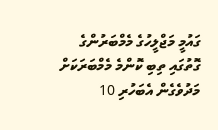ގައުމީ މަޖްލީހުގެ މެމްބަރުންގެ ގޮތުގައި ތިބި ކޮންމެ މެމްބަރަކަށް މަދުވެގެން އެބަހުރި 10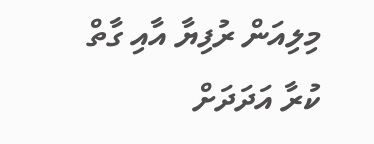މިލިއަން ރުފިޔާ އާއި ގާތް ކުރާ އަދަދަށް